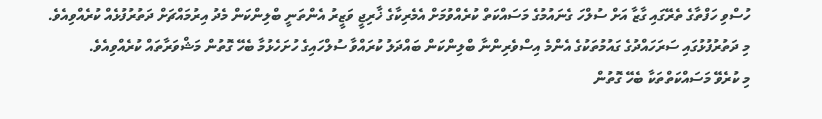ހުސްވި ހަފްތާގެ ތެރޭގައި ގާޒާ އަށް ސުލްހަ ގެނައުމުގެ މަސައްކަތް ކުރެއްވުމަށް އެމެރިކާގެ ޚާރިޖީ ވަޒީރު އެންތަނީ ބްލިންކަން މެދު އިރުމައްޗަށް ދަތުރުފުޅެއް ކުރެއްވިއެވެ.
މި ދަތުރުފުޅުގައި ސަރަހައްދުގެ ގައުމުތަކުގެ އެންމެ އިސްވެރިންނާ ބްލިންކަން ބައްދަލު ކުރައްވާ ސުލްހައިގެ ހުށަހެޅުމާ ބެހޭ ގޮތުން މަޝްވަރާތައް ކުރެއްވިއެވެ.
މި ކުރެވޭ މަސައްކަތްތަކާ ބެހޭ ގޮތުން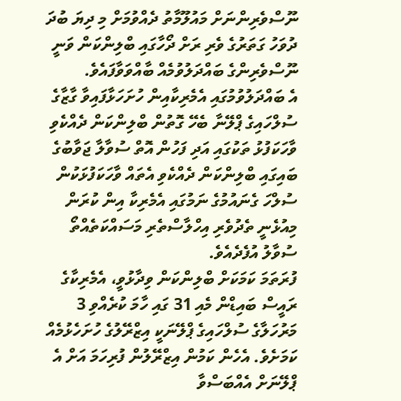ނޫސްވެރިންނަށް މައުލޫމާތު ދެއްވުމަށް މި ދިޔަ ބުދަ ދުވަހު ގަތަރުގެ ވެރި ރަށް ދޯހާގައި ބްލިންކަން ވަނީ ނޫސްވެރިންގެ ބައްދަލުވުމެއް ބާއްވަވާފައެވެ.
އެ ބައްދަލުވުމުގައި އެމެރިކާއިން ހުށަހަޅާފައިވާ ގާޒާގެ ސުލްހައިގެ ޕްލޭނާ ބެހޭ ގޮތުން ބްލިންކަން ދެއްކެވި ވާހަކަފުޅު ތަކުގައި އަދި ފަހުން އޮތް ސުވާލާ ޖަވާބުގެ ބައިގައި ބްލިންކަން ދެއްކެވި އެތައް ވާހަކަފުޅަކުން ސުލްހަ ގެނައުމުގެ ނަމުގައި އެމެރިކާ އިން ކުރަން މިއުޅެނީ ތެދުވެރި އިހްލާސްތެރި މަސައްކަތެއްތޯ ސުވާލު އުފެދެއެވެ.
ފުރަތަމަ ކަމަކަށް ބްލިންކަން ވިދާޅުވީ، އެމެރިކާގެ ރައީސް ބައިޑްން މެއި 31 ގައި ހާމަ ކުރެއްވި 3 މަރުހަލާގެ ސުލްހައިގެ ޕްލޭނަކީ އިޒްރޭލުގެ ހުށަހެޅުމެއް ކަމަށެވެ. އެހެން ކަމުން އިޒްރޭލުން ފުރިހަމަ އަށް އެ ޕްލޭނަށް އެއްބަސްވާ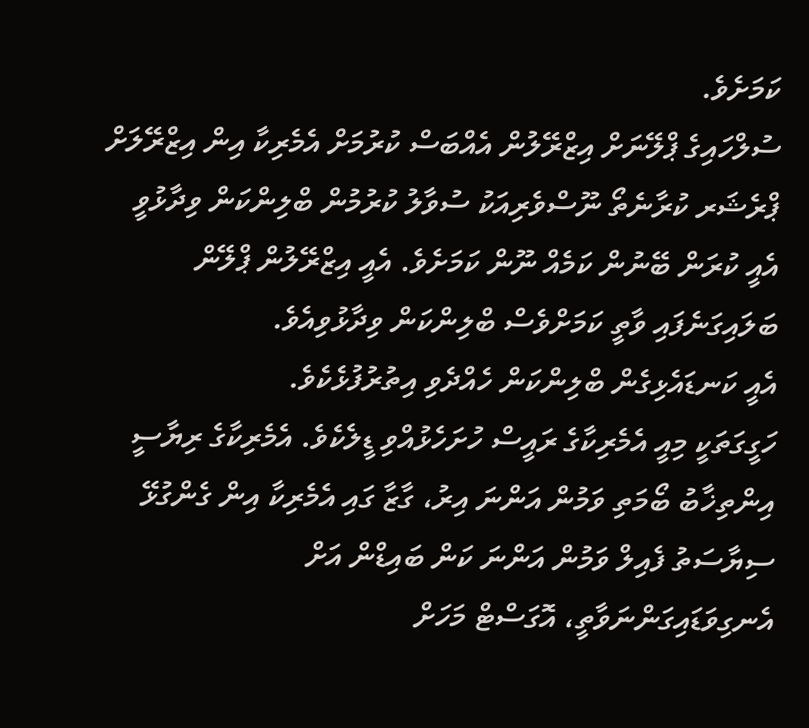ކަމަށެވެ.
ސުލްހައިގެ ޕްލޭނަށް އިޒްރޭލުން އެއްބަސް ކުރުމަށް އެމެރިކާ އިން އިޒްރޭލަށް ޕްރެޝަރ ކުރާނެތޯ ނޫސްވެރިއަކު ސުވާލު ކުރުމުން ބްލިންކަން ވިދާޅުވީ އެއީ ކުރަން ބޭނުން ކަމެއް ނޫން ކަމަށެވެ. އެއީ އިޒްރޭލުން ޕްލޭން ބަލައިގަނެފައި ވާތީ ކަމަށްވެސް ބްލިންކަން ވިދާޅުވިއެވެ.
އެއީ ކަނޑައެޅިގެން ބްލިންކަން ހެއްދެވި އިތުރުފުޅެކެވެ.
ހަގީގަތަކީ މިއީ އެމެރިކާގެ ރައީސް ހުށަހެޅުއްވި ޑީލެކެވެ. އެމެރިކާގެ ރިޔާސީ އިންތިޚާބު ބޯމަތި ވަމުން އަންނަ އިރު، ގާޒާ ގައި އެމެރިކާ އިން ގެންގުޅޭ ސިޔާސަތު ފެއިލް ވަމުން އަންނަ ކަން ބައިޑްން އަށް އެނގިވަޑައިގަންނަވާތީ، އޮގަސްޓް މަހަށް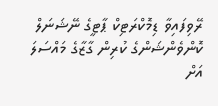ރޭވިފައިވާ ޑިމޮކްރަޓިކް ޕާޓީގެ ނޭޝަނަލް ކޮންވެންޝަންގެ ކުރިން ގާޒާގެ މައްސަލަ އަށް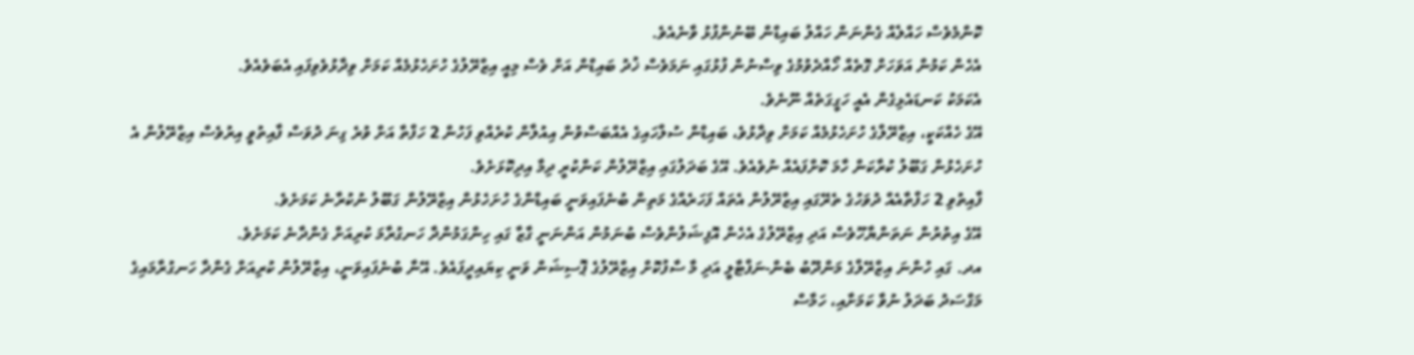ކޮންމެވެސް ހައްލެއް ގެންނަން ހައްލު ބައިޑްން ބޭނުންފުޅު ވާނެއެވެ.
އެހެން ކަމުން އަވަހަށް ގޮތެއް ހޯއްދެވުމުގެ ވިސްނުން ފުޅުގައި ނަމަވެސް ޚުދު ބައިޑްން އަށް ވެސް މިއީ އިޒްރޭލުގެ ހުށަހެޅުމެއް ކަމަށް ވިދާޅުވެވިފައި އެބަވެއެވެ.
އެކަމަކު ކަނޑައެޅިގެން އެއީ ހަގީގަތެއް ނޫނެވެ.
އޭގެ ހެއްކަކީ، އިޒްރޭލްގެ ހުށަހެޅުމެއް ކަމަށް ވިދާޅުވެ، ބައިޑްން ސުލްހައިގެ އެއްބަސްވުން އިއުލާން ކުރެއްވި ފަހުން 2 ހަފްތާ އަށް ވުރެ ގިނަ ދުވަސް ފާއިތުވީ އިރުވެސް އިޒްރޭލުން އެ ހުށަހެޅުން ގަބޫލު ކުރާކަން ހާމަ ކޮށްފައެއް ނުވެއެވެ. އޭގެ ބަދަލުގައި އިޒްރޭލުން ކަންކުރީ ދިމާ އިދިކޮޅަށެވެ.
ފާއިތުވި 2 ހަފްތާއެއް ދުވަހުގެ ތެރޭގައި އިޒްރޭލުން އެތައް ފަހަރެއްގެ މަތިން ބުނެފައިވަނީ ބައިޑްންގެ ހުށަހެޅުން އިޒްރޭލުން ގަބޫލު ނުކުރާނެ ކަމަށެވެ.
އޭގެ އިތުރުން ނަތަންޔާހޫވެސް އަދި އިޒްރޭލުގެ އެހެން އޮފިޝަލުންވެސް ބުނަމުން އަންނަނީ ގާޒާ ގައި ހިންގަމުންދާ ހަނގުރާމަ ކުރިއަށް ގެންދާނެ ކަމަށެވެ.
އދ. ގައި ހުންނަ އިޒްރޭލްގެ މަންދޫބު ބެން-ނަފްޓާލީ އަދި މާ ސާފުކޮށް އިޒްރޭލުގެ ޕޮސިޝަން ވަނީ ކިޔައިދީފައެވެ. އޭނާ ބުނެފައިވަނީ، އިޒްރޭލުން ކުރިއަށް ގެންދާ ހަނގުރާމައިގެ މަގްސަދު ބަދަލު ނުވާ ކަމަށާއި، ހަމާސް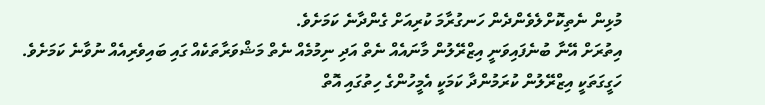މުޅިން ނެތިކޮށްލެވެންދެން ހަނގުރާމަ ކުރިއަށް ގެންދާނެ ކަމަށެވެ.
އިތުރަށް އޭނާ ބުނެފައިވަނީ އިޒްރޭލުން މާނައެއް ނެތް އަދި ނިމުމެއް ނެތް މަޝްވަރާތަކެއް ގައި ބައިވެރިއެއް ނުވާނެ ކަމަށެވެ.
ހަގީގަތަކީ އިޒްރޭލުން ކުރަމުންދާ ކަމަކީ އެމީހުންގެ ހިތުގައި އޮތް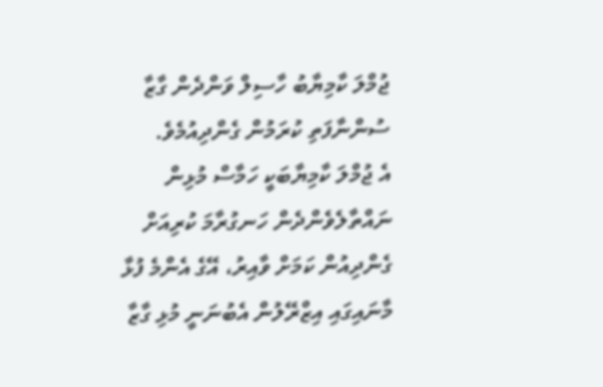ޖުމްލަ ކާމިޔާބު ހާސިލް ވަންދެން ގާޒާ ސުންނާފަތި ކުރަމުން ގެންދިއުމެވެ.
އެ ޖުމްލަ ކާމިޔާބަކީ ހަމާސް މުޅިން ނައްތާލެވެންދެން ހަނގުރާމަ ކުރިއަށް ގެންދިއުން ކަމަށް ވާއިރު، އޭގެ އެންމެ ފުޅާ މާނައިގައި އިޒްރޭލުން އެބުނަނީ މުޅި ގާޒާ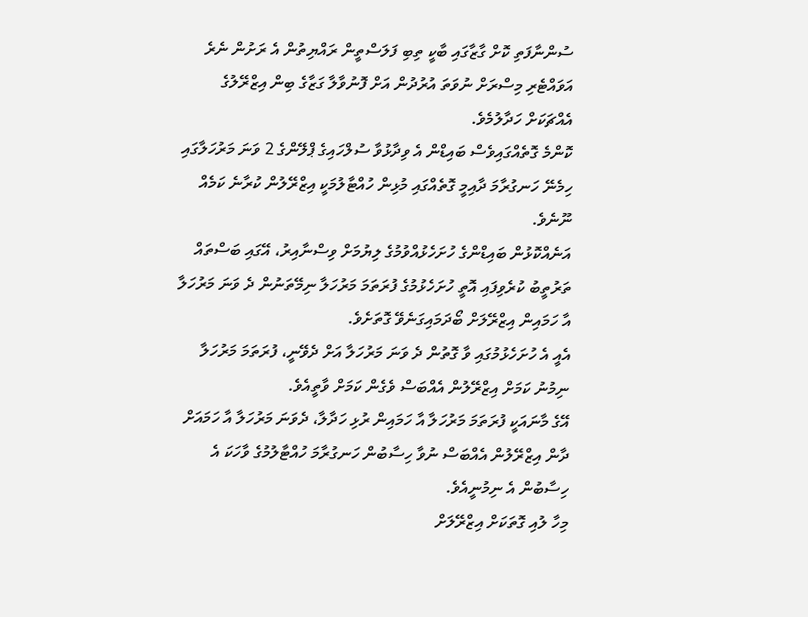ސުންނާފަތި ކޮށް ގާޒާގައި ބާކީ ތިބި ފަލަސްތީން ރައްޔިތުން އެ ރަށުން ނެރެ އަވައްޓެރި މިސްރަށް ނުވަތަ އުރުދުން އަށް ފޮނުވާލާ ގަޒާގެ ބިން އިޒްރޭލުގެ އެއްޗަކަށް ހަދާލުމެވެ.
ކޮންމެ ގޮތެއްގައިވެސް ބައިޑްން އެ ވިދާޅުވާ ސުލްހައިގެ ޕްލޭންގެ 2 ވަނަ މަރުހަލާގައި ހިމެނޭ ހަނގުރާމަ ދާއިމީ ގޮތެއްގައި މުޅިން ހުއްޓާލުމަކީ އިޒްރޭލުން ކުރާނެ ކަމެއް ނޫނެވެ.
އަނެއްކޮޅުން ބައިޑްންގެ ހުށަހެޅުއްވުމުގެ ލިޔުމަށް ވިސްނާއިރު، އޭގައި ބަސްތައް ތަރުތީބު ކުރެވިފައި އޮތީ ހުށަހެޅުމުގެ ފުރަތަމަ މަރުހަލާ ނިމޭތަނުން ދެ ވަނަ މަރުހަލާ އާ ހަމައިން އިޒްރޭލަށް ބޯދަމައިގަނެވޭ ގޮތަށެވެ.
އެއީ އެ ހުށަހެޅުމުގައި ވާ ގޮތުން ދެ ވަނަ މަރުހަލާ އަށް ދެވޭނީ، ފުރަތަމަ މަރުހަލާ ނިމުނު ކަމަށް އިޒްރޭލުން އެއްބަސް ވެގެން ކަމަށް ވާތީއެވެ.
އޭގެ މާނައަކީ ފުރަތަމަ މަރުހަލާ އާ ހަމައިން ރުޅި ހަދާލާ، ދެވަނަ މަރުހަލާ އާ ހަމައަށް ދާން އިޒްރޭލުން އެއްބަސް ނުވާ ހިސާބުން ހަނގުރާމަ ހުއްޓާލުމުގެ ވާހަކަ އެ ހިސާބުން އެ ނިމުނީއެވެ.
މިހާ ލުއި ގޮތަކަށް އިޒްރޭލަށް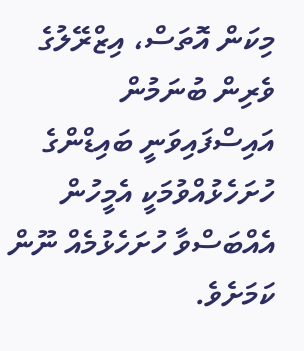މިކަން އޮތަސް، އިޒްރޭލުގެ ވެރިން ބުނަމުން އައިސްފައިވަނީ ބައިޑްންގެ ހުށަހެޅުއްވުމަކީ އެމީހުން އެއްބަސްވާ ހުށަހެޅުމެއް ނޫން ކަމަށެވެ.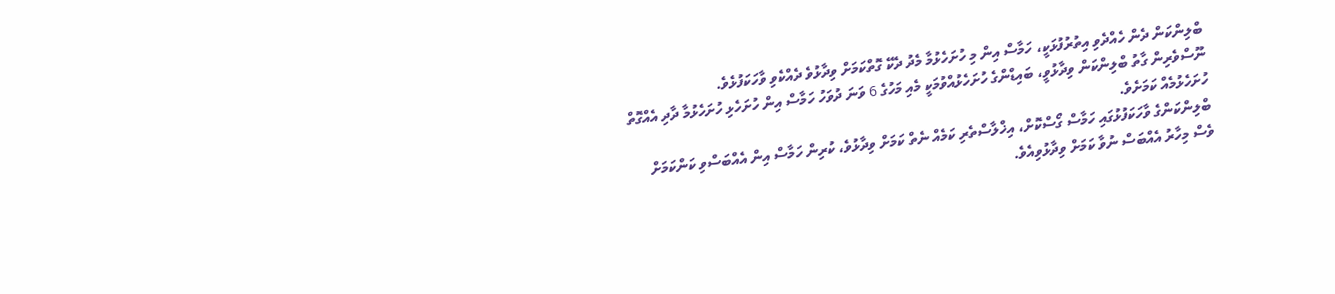ބްލިންކަން ދެން ހެއްދެވި އިތުރުފުޅަކީ، ހަމާސް އިން މި ހުށަހެޅުމާ މެދު ދެކޭ ގޮތްކަމަށް ވިދާޅުވެ ދެއްކެވި ވާހަކަފުޅެވެ.
ނޫސްވެރިން ގާތު ބްލިންކަން ވިދާޅުވީ، ބައިޑްންގެ ހުށަހެޅުއްވުމަކީ މެއި މަހުގެ 6 ވަނަ ދުވަހު ހަމާސް އިން ހުށަހެޅި ހުށަހެޅުމާ ދާދި އެއްގޮތް ހުށަހެޅުމެއް ކަމަށެވެ.
ބްލިންކަންގެ ވާހަކަފުޅުގައި ހަމާސް ގޯސްކޮށް، އިޚްލާސްތެރި ކަމެއް ނެތް ކަމަށް ވިދާޅުވެ، ކުރިން ހަމާސް އިން އެއްބަސްވި ކަންކަމަށް ވެސް މިހާރު އެއްބަސް ނުވާ ކަމަށް ވިދާޅުވިއެވެ.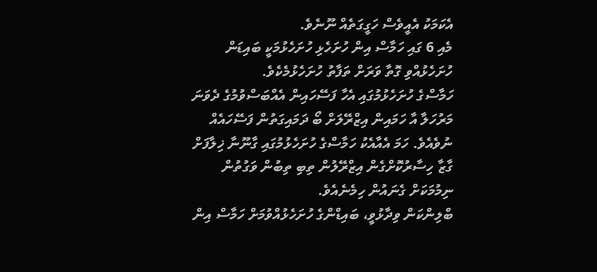އެކަމަކު އެއީވެސް ހަގީގަތެއް ނޫނެވެ.
މެއި 6 ގައި ހަމާސް އިން ހުށަހެޅި ހުށަހެޅުމަކީ ބައިޑަން ހުށަހެޅުއްވި ގޮތާ ވަރަށް ތަފާތު ހުށަހެޅުމެކެވެ.
ހަމާސްގެ ހުށަހެޅުމުގައި އެހާ ފަސޭހައިން އެއްބަސްވުމުގެ ދެވަނަ މަރުހަލާ އާ ހަމައިން އިޒްރޭލަށް ބޯ ދަމައިގަތުން ފަސޭހައެއް ނުވެއެވެ. ހަމަ އެއާއެކު ހަމާސްގެ ހުށަހެޅުމުގައި ގާނޫނާ ޚިލާފަށް ގާޒާ ހިސާރުކޮށްގެން އިޒްރޭލުން ތިބި ތިބުން ވަގުތުން ނިމުމަކަށް ގެނައުން ހިމެނެއެވެ.
ބްލިންކަން ވިދާޅުވީ، ބައިޑްންގެ ހުށަހެޅުއްވުމަށް ހަމާސް އިން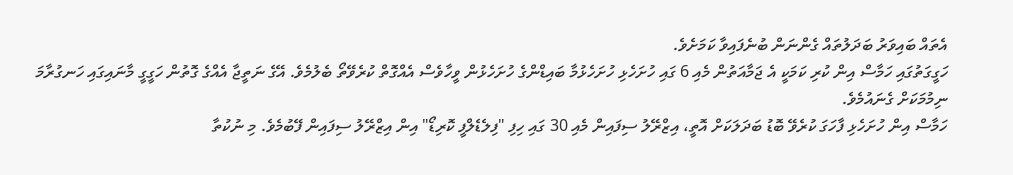އެތައް ބައިވަރު ބަދަލުތައް ގެންނަން ބުނެފައިވާ ކަމަށެވެ.
ހަގީގަތުގައި ހަމާސް އިން ކުރި ކަމަކީ އެ ޖަމާއަތުން މެއި 6 ގައި ހުށަހެޅި ހުށަހެޅުމާ ބައިޑްންގެ ހުށަހެޅުން ވީހާވެސް އެއްގޮތް ކުރެވޭތޯ ބެލުމެވެ. އޭގެ ނަތީޖާ އެއްގެ ގޮތުން ހަގީގީ މާނައިގައި ހަނގުރާމަ ނިމުމަކަށް ގެނައުމެވެ.
ހަމާސް އިން ހުށަހެޅި ފާހަގަ ކުރެވޭ ބޮޑު ބަދަލަކަށް އޮތީ، އިޒްރޭލު ސިފައިން މެއި 30 ގައި ހިފި "ފިލެޑެލްފީ ކޮރިޑޯ" އިން އިޒްރޭލު ސިފައިން ފޭބުމެވެ. މި ނުކުތާ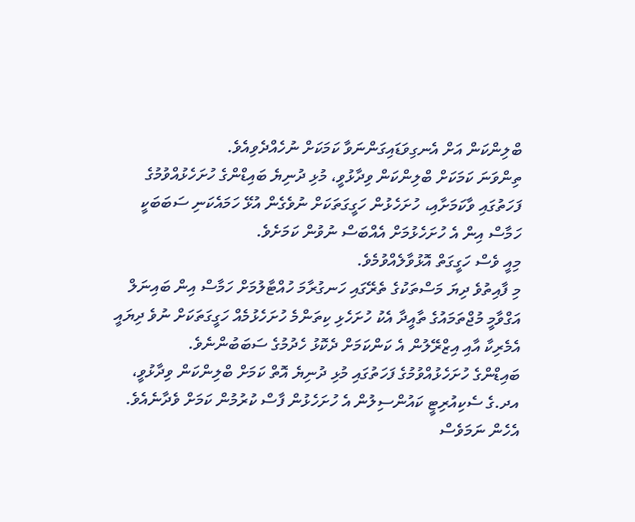ބްލިންކަން އަށް އެނގިވަޑައިގަންނަވާ ކަމަކަށް ނުހެއްދެވިއެވެ.
ތިންވަނަ ކަމަކަށް ބްލިންކަން ވިދާޅުވީ، މުޅި ދުނިޔެ ބައިޑްންގެ ހުށަހެޅުއްވުމުގެ ފަހަތުގައި ވާކަމަށާއި، ހުށަހެޅުން ހަގީގަތަކަށް ނުވެގެން އުޅޭ ހަމައެކަނި ސަބަބަކީ ހަމާސް އިން އެ ހުށަހެޅުމަށް އެއްބަސް ނުވުން ކަމަށެވެ.
މިއީ ވެސް ހަގީގަތް އޮޅުވާލެއްވުމެވެ.
މި ފާއިތުވެ ދިޔަ މަސްތަކުގެ ތެރޭގައި ހަނގުރާމަ ހުއްޓާލުމަށް ހަމާސް އިން ބައިނަލް އަގްވާމީ މުޖްތަމައުގެ ތާއީދާ އެކު ހުށަހެޅި ކިތަންމެ ހުށަހެޅުމެއް ހަގީގަތަކަށް ނުވެ ދިޔައީ އެމެރިކާ އާއި އިޒްރޭލުން އެ ކަންކަމަށް ދެކޮޅު ހެދުމުގެ ސަބަބުންނެވެ.
ބައިޑްންގެ ހުށަހެޅުއްވުމުގެ ފަހަތުގައި މުޅި ދުނިޔެ އޮތް ކަމަށް ބްލިންކަން ވިދާޅުވީ، އދ.ގެ ސެކިއުރިޓީ ކައުންސިލުން އެ ހުށަހެޅުން ފާސް ކުރުމުން ކަމަށް ވެދާނެއެވެ.
އެހެން ނަމަވެސް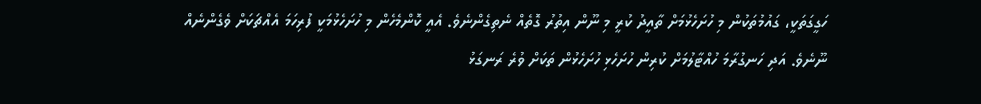ހަގީގަތަކީ، ގައުމުތަކުން މި ހުށަހެޅުމަށް ތާއީދު ކުރީ މި ނޫން އިތުރު ގޮތެއް ނެތިގެންނެވެ. އެއީ ކޮންމެހެން މި ހުށަހެޅުމަކީ ފުރިހަމަ އެއްޗަކަށް ވެގެންނެއް ނޫނެވެ. އަދި ހަނގުރާމަ ހުއްޓާލުމަށް ކުރިން ހުށަހެޅި ހުށަހެޅުން ތަކަށް ވުރެ ރަނގަޅު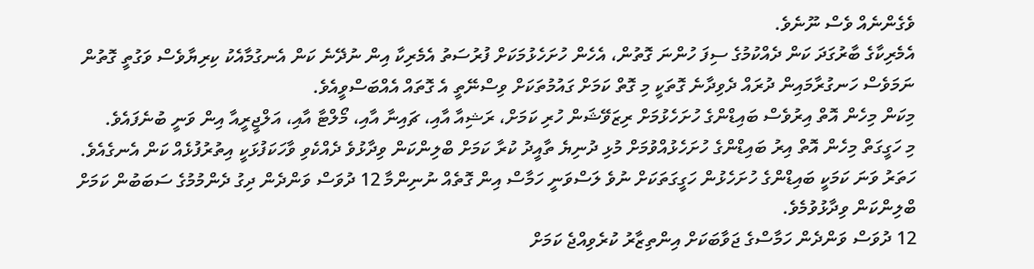ވެގެންނެއް ވެސް ނޫނެވެ.
އެމެރިކާގެ ބާރުގަދަ ކަން ދެއްކުމުގެ ސިފަ ހުންނަ ގޮތުން، އެހެން ހުށަހެޅުމަކަށް ފުރުސަތު އެމެރިކާ އިން ނުދޭނެ ކަން އެނގުމާއެކު ކިރިޔާވެސް ވަގުތީ ގޮތުން ނަމަވެސް ހަނގުރާމައިން ދުރައް ދެވިދާނެ ގޮތަކީ މި ގޮތް ކަމަށް ގައުމުތަކަށް ވިސްނޭތީ އެ ގޮތައް އެއްބަސްވީއެވެ.
މިކަން މިހެން އޮތް އިރުވެސް ބައިޑްންގެ ހުށަހެޅުމަށް ރިޒަވޭޝަން ހުރި ކަމަށް، ރަޝިއާ އާއި، ޗައިނާ އާއި، މޯލްޓާ އާއި، އަލްޖީރީއާ އިން ވަނީ ބުނެފައެވެ.
މި ހަގީގަތް މިހެން އޮތް އިރު ބައިޑްންގެ ހުށަހެޅުއްވުމަށް މުޅި ދުނިޔެ ތާއީދު ކުރާ ކަމަށް ބްލިންކަން ވިދާޅުވެ ދެއްކެވި ވާހަކަފުޅަކީ އިތުރުފުޅެއް ކަން އެނގެއެވެ.
ހަތަރު ވަނަ ކަމަކީ ބައިޑްންގެ ހުށަހެޅުން ހަގީގަތަކަށް ނުވެ ލަސްވަނީ ހަމާސް އިން ގޮތެއް ނުނިންމާ 12 ދުވަސް ވަންދެން ދިގު ދެންމުމުގެ ސަބަބުން ކަމަށް ބްލިންކަން ވިދާޅުވުމެވެ.
12 ދުވަސް ވަންދެން ހަމާސްގެ ޖަވާބަކަށް އިންތިޒާރު ކުރެވިއްޖެ ކަމަށް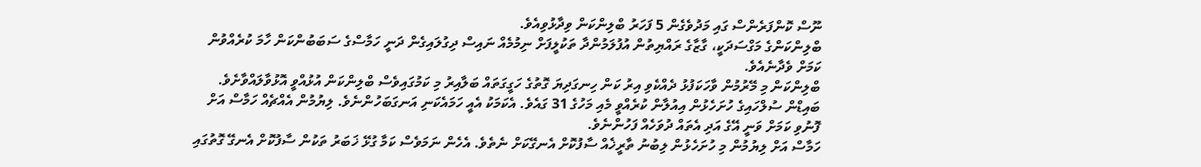ނޫސް ކޮންފަރެންސް ގައި މަދުވެގެން 5 ފަހަރު ބްލިންކަން ވިދާޅުވިއެވެ.
ބްލިންކަންގެ މަގްސަދަކީ، ގާޒާގެ ރައްޔިތުން އުފުލަމުންދާ ތަކުލީފަށް ނިމުމެއް ނައިސް ދިގުލައިގެން ދަނީ ހަމާސްގެ ސަބަބުންކަން ހާމަ ކުރެއްވުން ކަމަށް ވެދާނެއެވެ.
ބްލިންކަން މި މޭރުމުން ވާހަކަފުޅު ދެއްކެވި އިރު ކަން ހިނގަދިޔަ ގޮތުގެ ހަގީގަތައް ބަލާއިރު މި ކަމުގައިވެސް ބްލިންކަން އުޅުއްވީ އޮޅުވާލައްވާށެވެ.
ބައިޑްން ސުލްހައިގެ ހުށަހެޅުން އިއުލާން ކުރެއްވީ މެއި މަހުގެ 31 ގައެވެ. އެކަމަކު އެއީ ހަމައެކަނި އަނގަބަހުންނެވެ. ލިޔުމުން އެއްޗެއް ހަމާސް އަށް ފޮނުވި ކަމަށް ވަނީ އޭގެ އަދި އެތައް ދުވަހެއް ފަހުންނެވެ.
ހަމާސް އަށް ލިޔުމުން މި ހުށަހެޅުން ލިބުނު ތާރީޚެއް ސާފުކޮށް އެނގޭކަށް ނެތެވެ. އެހެން ނަމަވެސް ކަމާ ގުޅޭ ޚަބަރު ތަކުން ސާފުކޮށް އެނގޭ ގޮތުގައި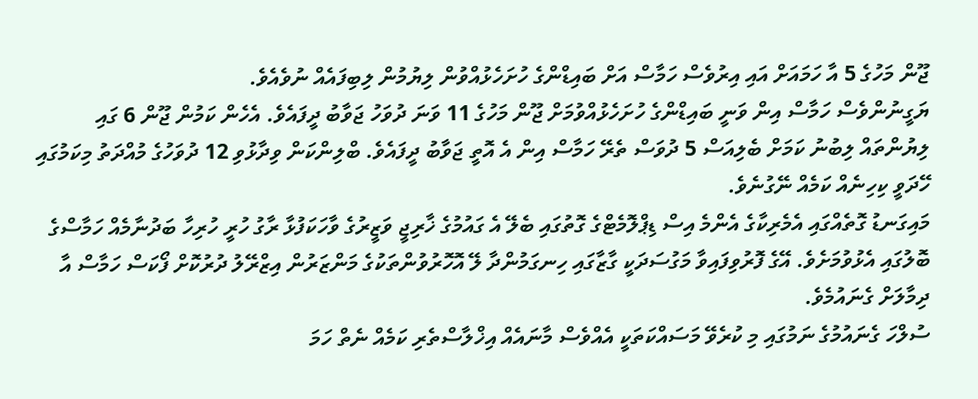ޖޫން މަހުގެ 5 އާ ހަމައަށް އައި އިރުވެސް ހަމާސް އަށް ބައިޑްންގެ ހުށަހެޅުއްވުން ލިޔުމުން ލިބިފައެއް ނުވެއެވެ.
ޔަގީނުންވެސް ހަމާސް އިން ވަނީ ބައިޑްންގެ ހުށަހެޅުއްވުމަށް ޖޫން މަހުގެ 11 ވަނަ ދުވަހު ޖަވާބު ދީފައެވެ. އެހެން ކަމުން ޖޫން 6 ގައި ލިޔުންތައް ލިބުނު ކަމަށް ބެލިއަސް 5 ދުވަސް ތެރޭ ހަމާސް އިން އެ އޮތީ ޖަވާބު ދީފައެވެ. ބްލިންކަން ވިދާޅުވި 12 ދުވަހުގެ މުއްދަތު މިކަމުގައި ހޭދަވީ ކިހިނެއް ކަމެއް ނޭގުނެވެ.
މައިގަނޑު ގޮތެއްގައި އެމެރިކާގެ އެންމެ އިސް ޑިޕްލޮމެޓްގެ ގޮތުގައި ބެލޭ އެ ގައުމުގެ ޚާރިޖީ ވަޒީރުގެ ވާހަކަފުޅާ ރާގު ހުރީ ހުރިހާ ބަދުނާމެއް ހަމާސްގެ ބޮލުގައި އެޅުވުމަށެވެ. އޭގެ ފޮރުވިފައިވާ މަގުސަދަކީ ގާޒާގައި ހިނގަމުންދާ ލޭ އޮހޮރުވުންތަކުގެ މަންޒަރުން އިޒްރޭލު ދުރުކޮށް ފޯކަސް ހަމާސް އާ ދިމާލަށް ގެނައުމެވެ.
ސުލްހަ ގެނައުމުގެ ނަމުގައި މި ކުރެވޭ މަސައްކަތަކީ އެއްވެސް މާނައެއް އިޚްލާސްތެރި ކަމެއް ނެތް ހަމަ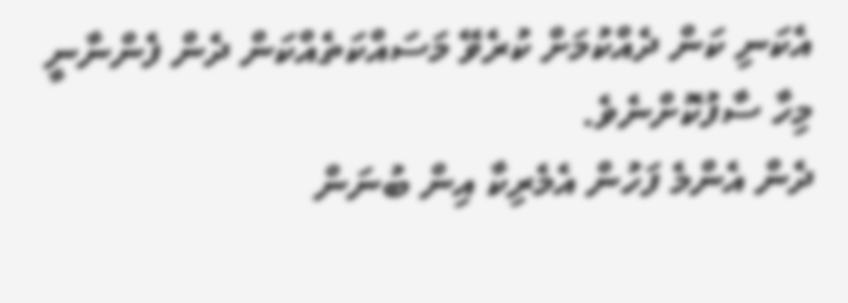އެކަނި ކަން ދެއްކުމަށް ކުރެވޭ މަސައްކަތެއްކަން ދެން ފެންނާނީ މިހާ ސާފުކޮށްނެވެ.
ދެން އެންމެ ފަހުން އެމެރިކާ އިން ބުނަން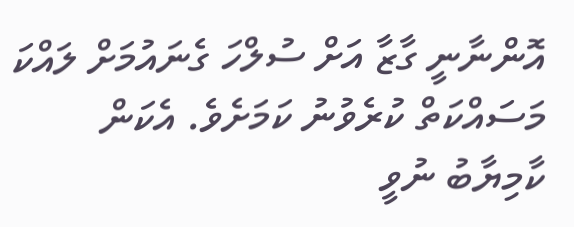އޮންނާނީ ގާޒާ އަށް ސުލްހަ ގެނައުމަށް ލައްކަ މަސައްކަތް ކުރެވުނު ކަމަށެވެ. އެކަން ކާމިޔާބު ނުވީ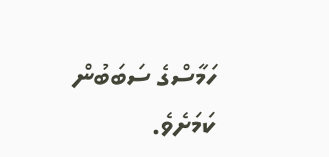ހަމާސްގެ ސަބަބުން ކަމަށެވެ.